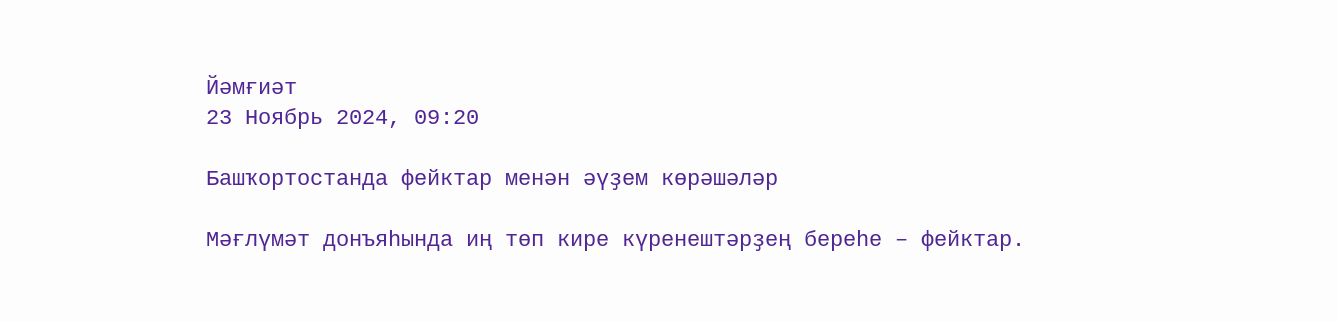Йәмғиәт
23 Ноябрь 2024, 09:20

Башҡортостанда фейктар менән әүҙем көрәшәләр

Мәғлүмәт донъяһында иң төп кире күренештәрҙең береһе – фейктар.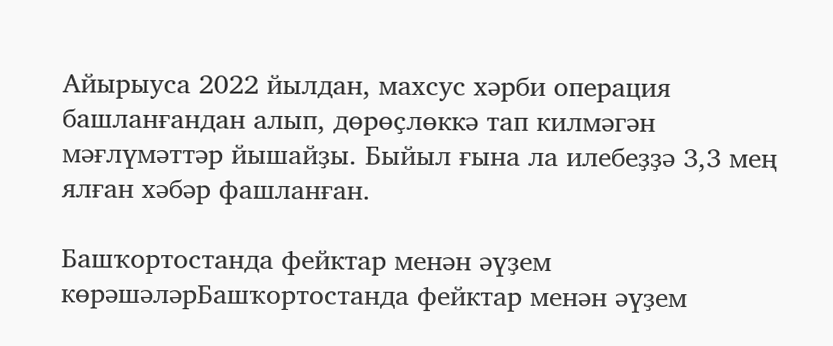Айырыуса 2022 йылдан, махсус хәрби операция башланғандан алып, дөрөҫлөккә тап килмәгән мәғлүмәттәр йышайҙы. Быйыл ғына ла илебеҙҙә 3,3 мең ялған хәбәр фашланған.

Башҡортостанда фейктар менән әүҙем көрәшәләрБашҡортостанда фейктар менән әүҙем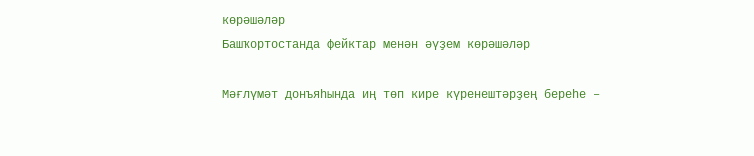көрәшәләр
Башҡортостанда фейктар менән әүҙем көрәшәләр

Мәғлүмәт донъяһында иң төп кире күренештәрҙең береһе –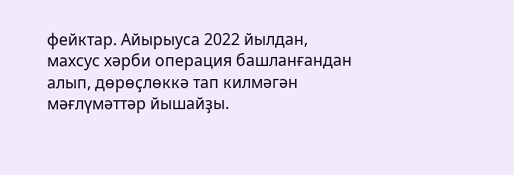фейктар. Айырыуса 2022 йылдан, махсус хәрби операция башланғандан алып, дөрөҫлөккә тап килмәгән мәғлүмәттәр йышайҙы.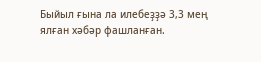Быйыл ғына ла илебеҙҙә 3,3 мең ялған хәбәр фашланған.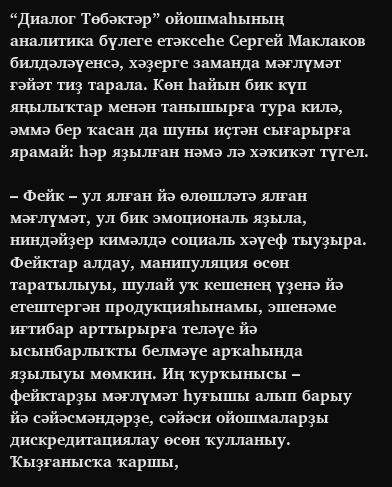“Диалог Төбәктәр” ойошмаһының аналитика бүлеге етәксеһе Сергей Маклаков билдәләүенсә, хәҙерге заманда мәғлүмәт ғәйәт тиҙ тарала. Көн һайын бик күп яңылыҡтар менән танышырға тура килә, әммә бер ҡасан да шуны иҫтән сығарырға ярамай: һәр яҙылған нәмә лә хәҡиҡәт түгел.

– Фейк – ул ялған йә өлөшләтә ялған мәғлүмәт, ул бик эмоциональ яҙыла, ниндәйҙер кимәлдә социаль хәүеф тыуҙыра. Фейктар алдау, манипуляция өсөн таратылыуы, шулай уҡ кешенең үҙенә йә етештергән продукцияһынамы, эшенәме иғтибар арттырырға теләүе йә ысынбарлыҡты белмәүе арҡаһында яҙылыуы мөмкин. Иң ҡурҡынысы – фейктарҙы мәғлүмәт һуғышы алып барыу йә сәйәсмәндәрҙе, сәйәси ойошмаларҙы дискредитациялау өсөн ҡулланыу. Ҡыҙғанысҡа ҡаршы,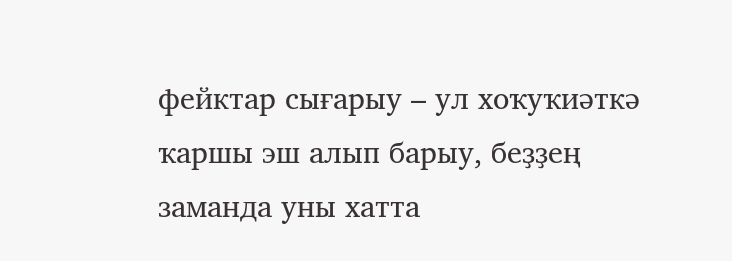фейктар сығарыу – ул хоҡуҡиәткә ҡаршы эш алып барыу, беҙҙең заманда уны хатта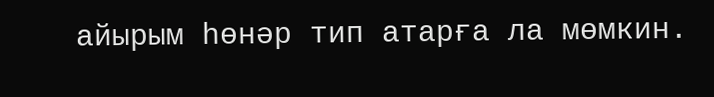айырым һөнәр тип атарға ла мөмкин.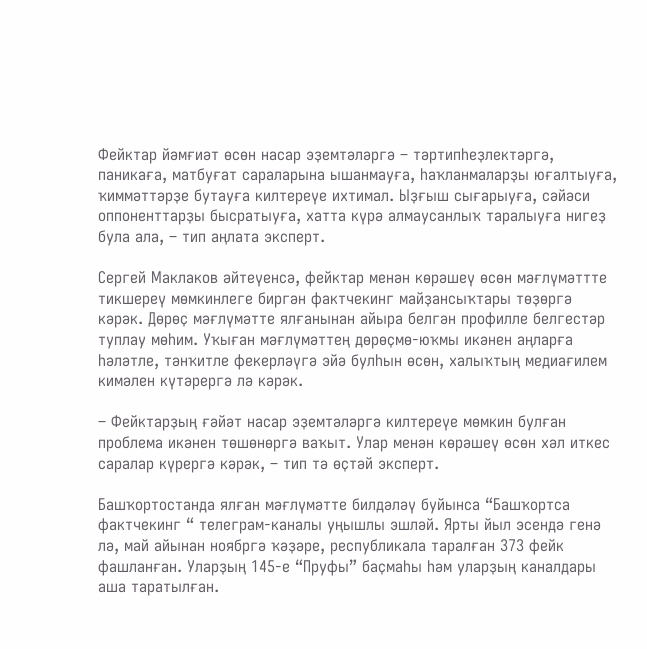Фейктар йәмғиәт өсөн насар эҙемтәләргә – тәртипһеҙлектәргә, паникаға, матбуғат сараларына ышанмауға, һаҡланмаларҙы юғалтыуға, ҡиммәттәрҙе бутауға килтереүе ихтимал. Ыҙғыш сығарыуға, сәйәси оппоненттарҙы бысратыуға, хатта күрә алмаусанлыҡ таралыуға нигеҙ була ала, – тип аңлата эксперт.

Сергей Маклаков әйтеүенсә, фейктар менән көрәшеү өсөн мәғлүмәттте тикшереү мөмкинлеге биргән фактчекинг майҙансыҡтары төҙөргә кәрәк. Дөрөҫ мәғлүмәтте ялғанынан айыра белгән профилле белгестәр туплау мөһим. Уҡыған мәғлүмәттең дөрөҫмө-юҡмы икәнен аңларға һәләтле, тәнҡитле фекерләүгә эйә булһын өсөн, халыҡтың медиағилем кимәлен күтәрергә лә кәрәк.

– Фейктарҙың ғәйәт насар эҙемтәләргә килтереүе мөмкин булған проблема икәнен төшөнөргә ваҡыт. Улар менән көрәшеү өсөн хәл иткес саралар күрергә кәрәк, – тип тә өҫтәй эксперт.

Башҡортостанда ялған мәғлүмәтте билдәләү буйынса “Башҡортса фактчекинг “ телеграм-каналы уңышлы эшләй. Ярты йыл эсендә генә лә, май айынан ноябргә ҡәҙәре, республикала таралған 373 фейк фашланған. Уларҙың 145-е “Пруфы” баҫмаһы һәм уларҙың каналдары аша таратылған.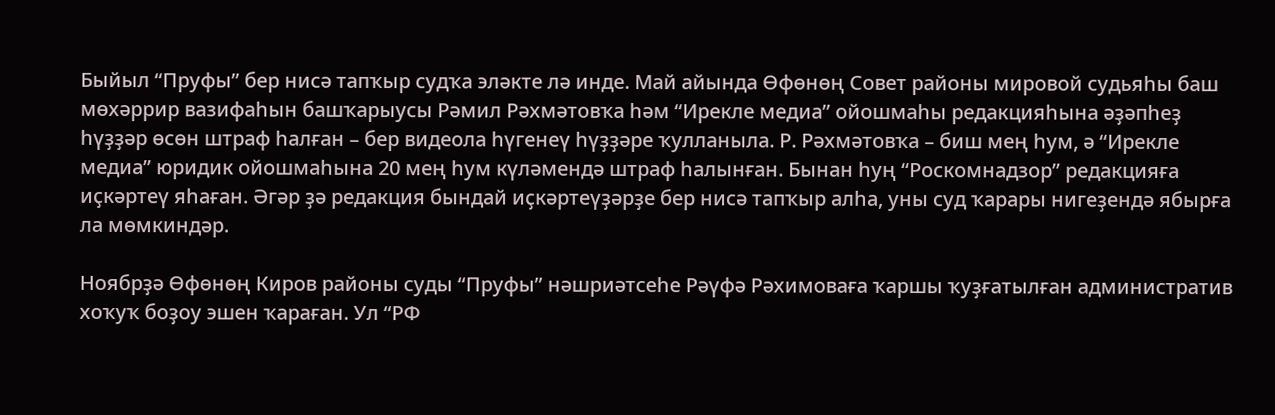Быйыл “Пруфы” бер нисә тапҡыр судҡа эләкте лә инде. Май айында Өфөнөң Совет районы мировой судьяһы баш мөхәррир вазифаһын башҡарыусы Рәмил Рәхмәтовҡа һәм “Ирекле медиа” ойошмаһы редакцияһына әҙәпһеҙ һүҙҙәр өсөн штраф һалған – бер видеола һүгенеү һүҙҙәре ҡулланыла. Р. Рәхмәтовҡа – биш мең һум, ә “Ирекле медиа” юридик ойошмаһына 20 мең һум күләмендә штраф һалынған. Бынан һуң “Роскомнадзор” редакцияға иҫкәртеү яһаған. Әгәр ҙә редакция бындай иҫкәртеүҙәрҙе бер нисә тапҡыр алһа, уны суд ҡарары нигеҙендә ябырға ла мөмкиндәр.

Ноябрҙә Өфөнөң Киров районы суды “Пруфы” нәшриәтсеһе Рәүфә Рәхимоваға ҡаршы ҡуҙғатылған административ хоҡуҡ боҙоу эшен ҡараған. Ул “РФ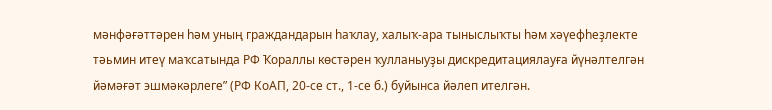мәнфәғәттәрен һәм уның граждандарын һаҡлау, халыҡ-ара тыныслыҡты һәм хәүефһеҙлекте тәьмин итеү маҡсатында РФ Ҡораллы көстәрен ҡулланыуҙы дискредитациялауға йүнәлтелгән йәмәғәт эшмәкәрлеге” (РФ КоАП, 20-се ст., 1-се б.) буйынса йәлеп ителгән.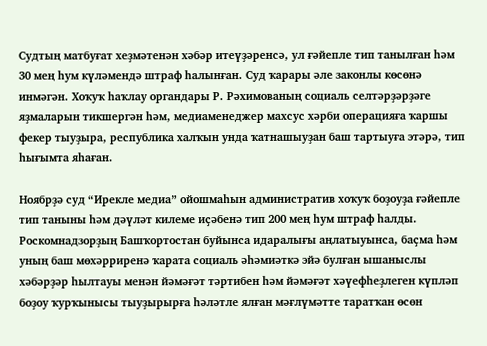Судтың матбуғат хеҙмәтенән хәбәр итеүҙәренсә, ул ғәйепле тип танылған һәм 30 мең һум күләмендә штраф һалынған. Суд ҡарары әле законлы көсөнә инмәгән. Хоҡуҡ һаҡлау органдары Р. Рәхимованың социаль селтәрҙәрҙәге яҙмаларын тикшергән һәм, медиаменеджер махсус хәрби операцияға ҡаршы фекер тыуҙыра, республика халҡын унда ҡатнашыуҙан баш тартыуға этәрә, тип һығымта яһаған.

Ноябрҙә суд “Ирекле медиа” ойошмаһын административ хоҡуҡ боҙоуҙа ғәйепле тип таныны һәм дәүләт килеме иҫәбенә тип 200 мең һум штраф һалды. Роскомнадзорҙың Башҡортостан буйынса идаралығы аңлатыуынса, баҫма һәм уның баш мөхәрриренә ҡарата социаль әһәмиәткә эйә булған ышаныслы хәбәрҙәр һылтауы менән йәмәғәт тәртибен һәм йәмәғәт хәүефһеҙлеген күпләп боҙоу ҡурҡынысы тыуҙырырға һәләтле ялған мәғлүмәтте таратҡан өсөн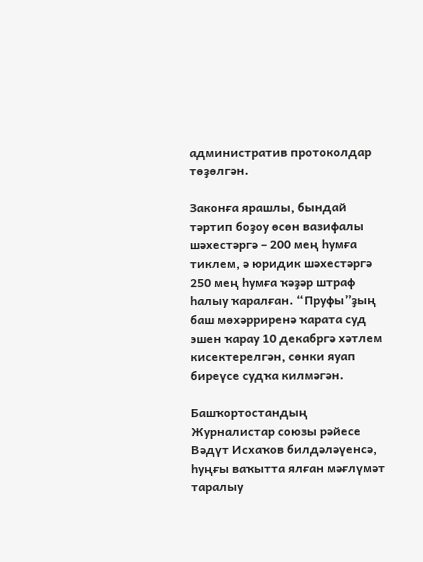административ протоколдар төҙөлгән.

Законға ярашлы, бындай тәртип боҙоу өсөн вазифалы шәхестәргә – 200 мең һумға тиклем, ә юридик шәхестәргә 250 мең һумға ҡәҙәр штраф һалыу ҡаралған. “Пруфы”ҙың баш мөхәрриренә ҡарата суд эшен ҡарау 10 декабргә хәтлем кисектерелгән, сөнки яуап биреүсе судҡа килмәгән.

Башҡортостандың Журналистар союзы рәйесе Вәдүт Исхаҡов билдәләүенсә, һуңғы ваҡытта ялған мәғлүмәт таралыу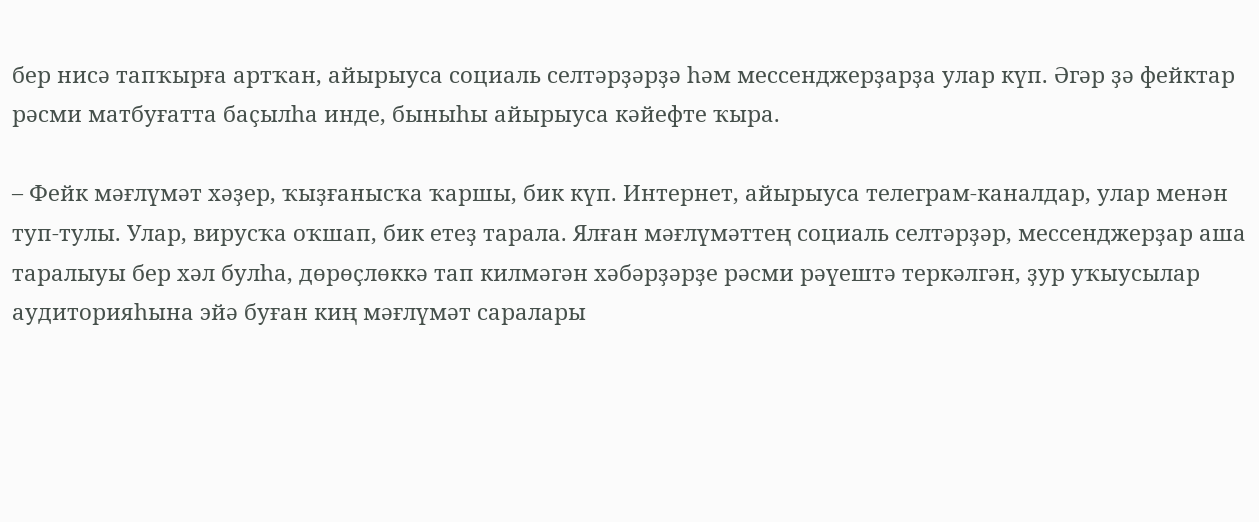бер нисә тапҡырға артҡан, айырыуса социаль селтәрҙәрҙә һәм мессенджерҙарҙа улар күп. Әгәр ҙә фейктар рәсми матбуғатта баҫылһа инде, быныһы айырыуса кәйефте ҡыра.

– Фейк мәғлүмәт хәҙер, ҡыҙғанысҡа ҡаршы, бик күп. Интернет, айырыуса телеграм-каналдар, улар менән туп-тулы. Улар, вирусҡа оҡшап, бик етеҙ тарала. Ялған мәғлүмәттең социаль селтәрҙәр, мессенджерҙар аша таралыуы бер хәл булһа, дөрөҫлөккә тап килмәгән хәбәрҙәрҙе рәсми рәүештә теркәлгән, ҙур уҡыусылар аудиторияһына эйә буған киң мәғлүмәт саралары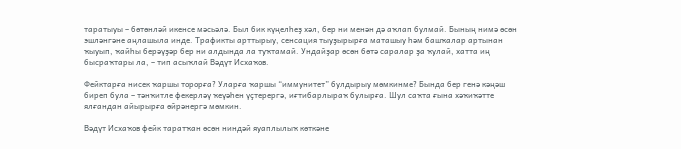таратыуы – бөтөнләй икенсе мәсьәлә. Был бик күңелһеҙ хәл, бер ни менән дә аҡлап булмай. Бының нимә өсөн эшләнгәне аңлашыла инде. Трафикты арттырыу, сенсация тыуҙырырға маташыу һәм башҡалар артынан ҡыуып, ҡайһы берәүҙәр бер ни алдында ла туҡтамай. Ундайҙар өсөн бөтә саралар ҙа ҡулай, хатта иң бысраҡтары ла, – тип асыҡлай Вәдүт Исхаҡов.

Фейктарға нисек ҡаршы торорға? Уларға ҡаршы “иммунитет” булдырыу мөмкинме? Бында бер генә кәңәш биреп була – тәнҡитле фекерләү ҡеүәһен үҫтерергә, иғтибарлыраҡ булырға. Шул саҡта ғына хәҡиҡәтте ялғандан айырырға өйрәнергә мөмкин.

Вәдүт Исхаҡов фейк таратҡан өсөн ниндәй яуаплылыҡ көткәне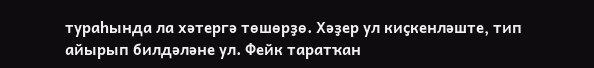тураһында ла хәтергә төшөрҙө. Хәҙер ул киҫкенләште, тип айырып билдәләне ул. Фейк таратҡан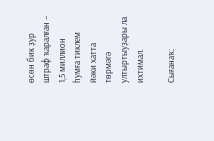өсөн бик ҙур штраф ҡаралған – 1,5 миллион һумға тиклем йәки хатта төрмәгә ултыртыуҙары ла ихтимал.

Сығанаҡ: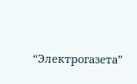“Электрогазета”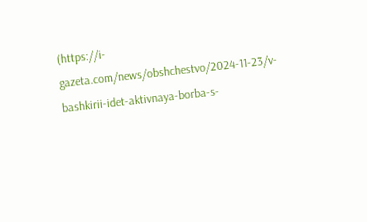(https://i-gazeta.com/news/obshchestvo/2024-11-23/v-bashkirii-idet-aktivnaya-borba-s-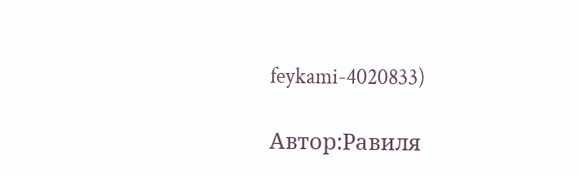feykami-4020833)

Автор:Равиля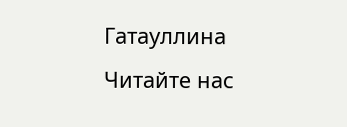Гатауллина
Читайте нас